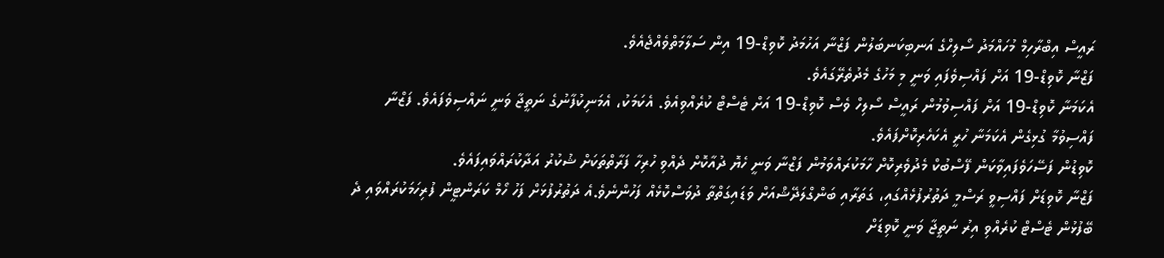ރައީސް އިބްރާހިމް މުހައްމަދު ސޯލިހްގެ އަނބިކަނބަލުން ފަޒްނާ އަހުމަދު ކޮވިޑް-19 އިން ސަލާމަތްވެއްޖެއެވެ.
ފަޒްނާ ކޮވިޑް-19 އަށް ފައްސިވެފައި ވަނީ މި މަހުގެ މެދުތެރޭގައެވެ.
އެކަމަނާ ކޮވިޑް-19 އަށް ފައްސިވުމުން ރައީސް ސޯލިހް ވެސް ކޮވިޑް-19 އަށް ޓެސްޓް ކުރެއްވިއެވެ. އެކަމަކު، އެމަނިކުފާނުގެ ނަތީޖާ ވަނީ ނައްސިވެފައެވެ. ފަޒްނާ ފައްސިވުމާ ގުޅިގެން އެކަމަނާ ހުރީ އެކަހެރިކޮށްފައެވެ.
ކޮވިޑުން ފަސޭހަވެފައިވާކަން ފޭސްބުކް މެދުވެރިކޮށް ހާމަކުރައްވަމުން ފަޒްނާ ވަނީ ހެޔޮ ދުއާކޮށް ދެއްވި ހުރިހާ ފަރާތްތަކަށް ޝުކުރު އަދާކުރައްވައިފައެވެ.
ފަޒްނާ ކޮވިޑަށް ފައްސިވީ ރަސްމީ ދަތުރުފުޅެއްގައި، ގަތަރާއި ބަންގްލަދޭޝްއަށް ވަޑައިގަތްތާ ދުވަސްކޮޅެއް ފަހުންނެވެ.އެ ދަތުރުފުޅަށް ފަހު ހޯމް ކަރަންޓީން ފުރިހަމަކުރައްވައި ދެ ބޭފުޅުން ޓެސްޓް ކުރެއްވި އިރު ނަތީޖާ ވަނީ ކޮވިޑަށް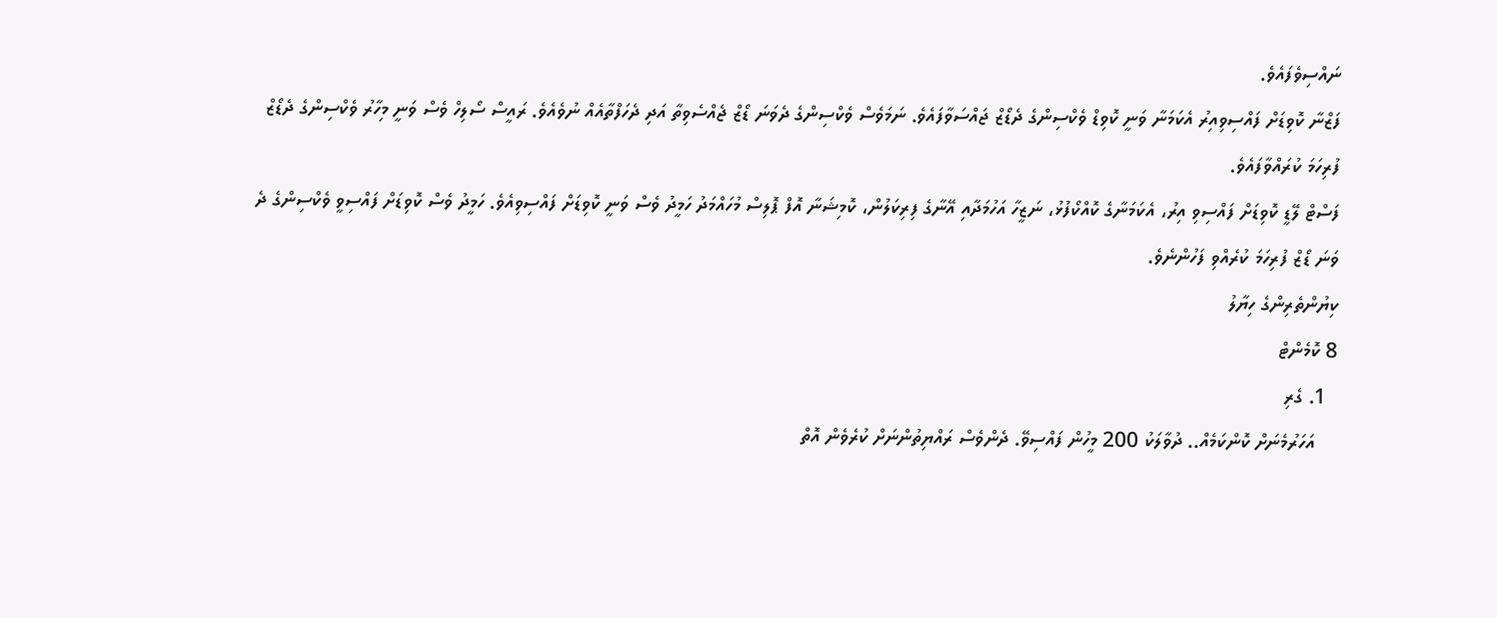ނައްސިވެފައެވެ.
ފަޒްނާ ކޮވިޑަށް ފައްސިވިއިރު އެކަމަނާ ވަނީ ކޮވިޑް ވެކްސިންގެ ދެޑޯޒް ޖައްސަވާފައެވެ. ނަމަވެސް ވެކްސިންގެ ދެވަނަ ޑޯޒް ޖެއްސެވިތާ އަދި ދެހަފްތާއެއް ނުވެއެވެ. ރައީސް ސޯލިހް ވެސް ވަނީ މިހާރު ވެކްސިންގެ ދެޑޯޒް ފުރިހަމަ ކުރައްވާފައެވެ.
ފަސްޓް ލޭޑީ ކޮވިޑަށް ފައްސިވި އިރު، އެކަމަނާގެ ކޮއްކޯފުޅު، ނަޒީހާ އަހުމަދާއި އޭނާގެ ފިރިކަލުން، ކޮމިޝަނާ އޮފް ޕޮލިސް މުހައްމަދު ހަމީދު ވެސް ވަނީ ކޮވިޑަށް ފައްސިވިއެވެ. ހަމީދު ވެސް ކޮވިޑަށް ފައްސިވީ ވެކްސިންގެ ދެ ވަނަ ޑޯޒް ފުރިހަމަ ކުރެއްވި ފަހުންނެވެ.
ކިޔުންތެރިންގެ ހިޔާލު
8 ކޮމެންޓް
  1. ގެރި
    އަހަރުމެނަށް ކޮންކަމެއް.. ދުވާލަކު 200 މީހުން ފައްސިވޭ. ދެންވެސް ރައްޔިތުންނަށް ކުރެވެން އޮތް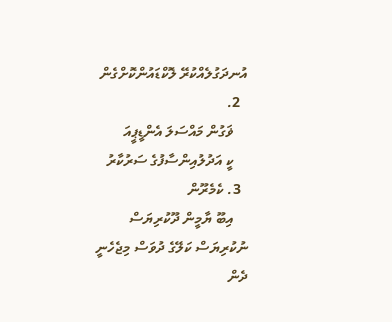އުނދަގުލެއްކުރޭ ލޮކްޑައުންކޮށްގެން
  2.
    ޥަގުން މައްސަލަ އެންޑީޕީއަ
    ކީ އަދުލުއިންސާފުގެ ސަރުކާރު
  3. ކެމެރޫން
    އިބޫ ޔާމީން ދޫކުރިޔަސް ނުކުރިޔަސް ކަލޭގެ ދުވަސް މިޖެހެނީ ދެން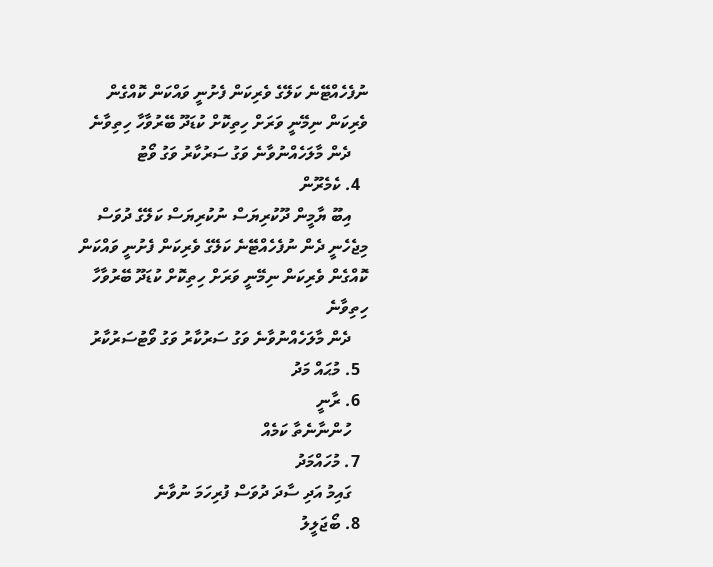ނުފެހެއްޓޭނެ ކަލޭގެ ވެރިކަން ފެށުނީ ވައްކަން ކޮއްގެން ވެރިކަން ނިމޭނީ ވަރަށް ހިތިކޮށް ކުޑަދޫ ބޭރުވާހާ ހިތިވާނެ
    ދެން މާލަހެއްނުވާނެ ވަގު ސަރުކާރު ވަގު ވޯޓު
  4. ކެމެރޫން
    އިބޫ ޔާމީން ދޫކުރިޔަސް ނުކުރިޔަސް ކަލޭގެ ދުވަސް މިޖެހެނީ ދެން ނުފެހެއްޓޭނެ ކަލޭގެ ވެރިކަން ފެށުނީ ވައްކަން ކޮއްގެން ވެރިކަން ނިމޭނީ ވަރަށް ހިތިކޮށް ކުޑަދޫ ބޭރުވާހާ ހިތިވާނެ
    ދެން މާލަހެއްނުވާނެ ވަގު ސަރުކާރު ވަގު ވޯޓުސަރުކާރު
  5. މުޙައް މަދު
  6. ރާނީ
    ހުންނާނެތާ ކަމެއް
  7. މުހައްމަދު
    ގައިމު އަދި ސާދަ ދުވަސް ފުރިހަމަ ނުވާނެ
  8. ބޯޖަލީލު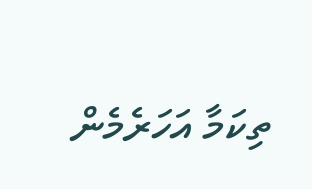ތިކަމާ އަހަރެމެން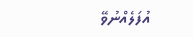އުފަލެއްނުވޭ